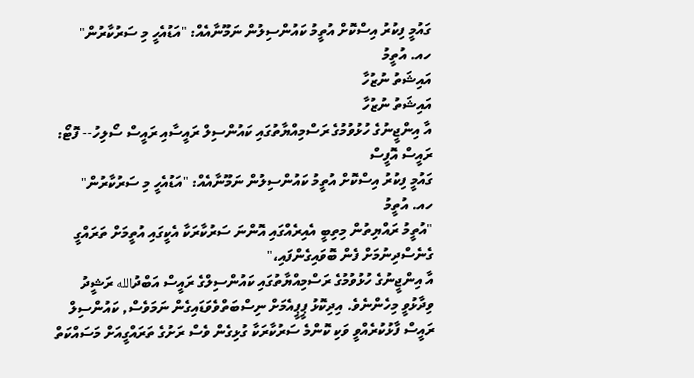ގައުމީ ފިކުރު އިސްކޮށް އުތީމު ކައުންސިލުން ނަމޫނާއެއް: "އަޑުއެހީ މި ސަރުކާރުން"
ހއ. އުތީމު
އައިޝަތު ނުޒުހާ
އައިޝަތު ނުޒުހާ
އާ އިންޖީނުގެ ހުޅުވުމުގެ ރަސްމިއްޔާތުގައި ކައުންސިލް ރައީސާއި ރައީސް ސޯލިހު-- ފޮޓޯ: ރައީސް އޮފީސް
ގައުމީ ފިކުރު އިސްކޮށް އުތީމު ކައުންސިލުން ނަމޫނާއެއް: "އަޑުއެހީ މި ސަރުކާރުން"
ހއ. އުތީމު
"އުތީމު ރައްޔިތުން މިތިބީ އެއިރެއްގައި އޮންނަ ސަރުކާރަކާ އެކީގައި އުތީމަށް ތަރައްގީ ގެނެސްދިނުމަށް ފެން ބޮވައިގެންފައި،"
އާ އިންޖީނުގެ ހުޅުވުމުގެ ރަސްމިއްޔާތުގައި ކައުންސިލްގެ ރައީސް އަބްދުالله ރަޝީދު ވިދާޅުވީ މިހެންނެވެ. އިދިކޮޅު ޕީޕީއެމަށް ނިސްބަތްވެވަޑައިގެން ނަމަވެސް, ކައުންސިލް ރައީސް ފާޅުކުރެއްވީ ވަކި ކޮންމެ ސަރުކާރަކާ ގުޅިގެން ވެސް ރަށުގެ ތަރައްގީއަށް މަސައްކަތް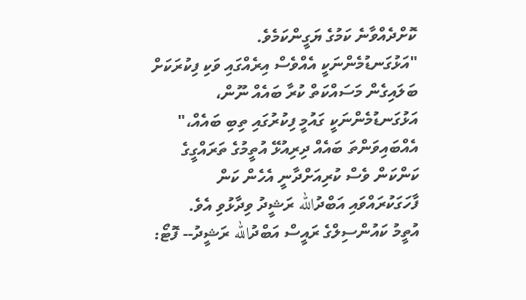ކޮށްދެއްވާނެ ކަމުގެ ޔަގީންކަމެވެ.
"އަޅުގަނޑުމެންނަކީ އެއްވެސް އިރެއްގައި ވަކި ފިކުރަކަށް ބަލައިގެން މަސައްކަތް ކުރާ ބައެއް ނޫން، އަޅުގަނޑުމެންނަކީ ގައުމީ ފިކުރުގައި ތިބި ބައެއް،" އެއްބައިވަންތަ ބައެއް ދިރިއުޅޭ އުތީމުގެ ތަރައްގީގެ ކަންކަން ވެސް ކުރިއަށްދާނީ އެހެން ކަން ފާހަގަކުރައްވައި އަބްދުالله ރަޝީދު ވިދާޅުވި އެވެ.
އުތީމު ކައުންސިލްގެ ރައީސް އަބްދުالله ރަޝީދު-- ފޮޓޯ: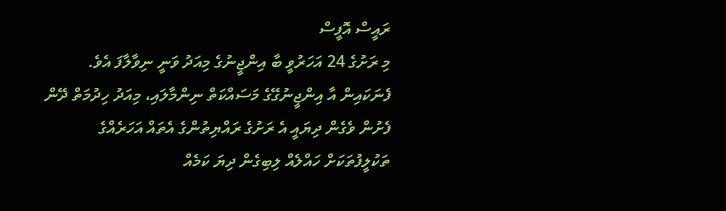ރައީސް އޮފީސް
މި ރަށުގެ 24 އަހަރުވީ ބާ އިންޖީނުގެ މިއަދު ވަނީ ނިވާލާފަ އެވެ.
ފެނަކައިން އާ އިންޖީނުގޭގެ މަސައްކަތް ނިންމާލައި، މިއަދު ހިދުމަތް ދޭން ފެށުން ވެގެން ދިޔައީ އެ ރަށުގެ ރައްޔިތުންގެ އެތައް އަހަރެއްގެ ތަކުލީފުތަކަށް ހައްލެއް ލިބިގެން ދިޔަ ކަމެއް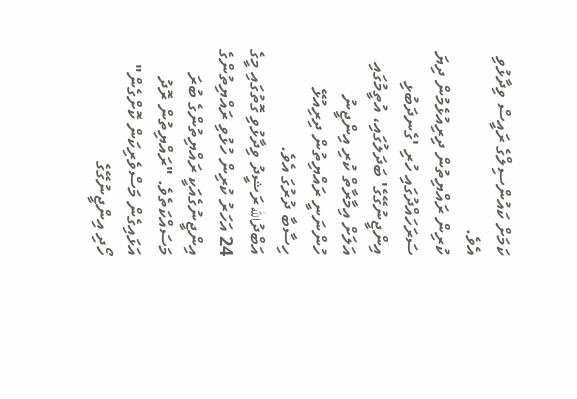ކަމަށް ކައުންސިލްގެ ރައީސް ވިދާޅުވި އެވެ.
ކުރިން ރައްޔިތުން ދިރިއުޅެމުން ދިޔަ ސަރަހައްދުގައި ހުރި 'ގެނދަބުޅި އިންޖީނުގޭގެ' ބަދަލުގައި، އުތީމުގައި އަލަށް އިމާރާތް ކުރި އިންޖީނު ހުންނަނީ ރައްޔިތުން ދިރިއުޅޭ ހިސާބާ ދުރުގަ އެވެ.
އަބްދުالله ރަޝީދު ވިދާޅުވި ގޮތުގައި މީގެ 24 އަހަރު ކުރިން ހުޅުވި ރައްޔިތުންގެ އިންޖީނުގެއަކީ ރައްޔިތުންގެ ބުރަ މަސައްކަތެވެ. "ރައްޔިތުން ރޮދު އަޅައިގެން މަސްވެރިކަން ކޮށްގެން" ހޯދި އިންޖީނުގޭގެ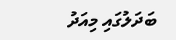ބަދަލުގައި މިއަދު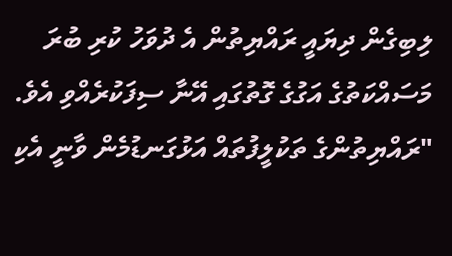ލިބިގެން ދިޔައީ ރައްޔިތުން އެ ދުވަހު ކުރި ބުރަ މަސައްކަތުގެ އަގުގެ ގޮތުގައި އޭނާ ސިފަކުރެއްވި އެވެ.
"ރައްޔިތުންގެ ތަކުލީފުތައް އަޅުގަނޑުމެން ވާނީ އެކި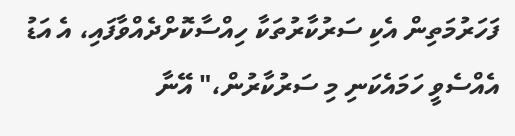ފަހަރުމަތިން އެކި ސަރުކާރުތަކާ ހިއްސާކޮށްދެއްވާފައި، އެ އަޑު އެއްސެވީ ހަމައެކަނި މި ސަރުކާރުން،" އޭނާ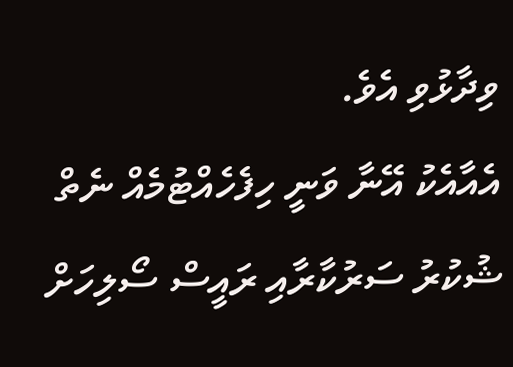ވިދާޅުވި އެވެ.
އެއާއެކު އޭނާ ވަނީ ހިފެހެއްޓުމެއް ނެތް ޝުކުރު ސަރުކާރާއި ރައީސް ސޯލިހަށް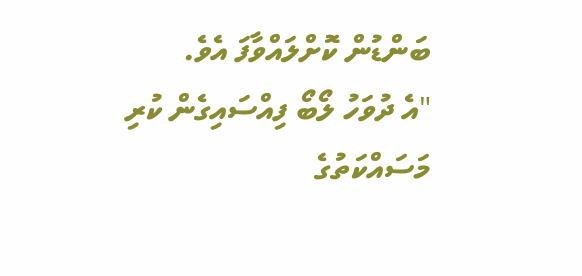ބަންޑުން ކޮށްލައްވާފަ އެވެ.
"އެ ދުވަހު ލޯބޯ ފިއްސައިގެން ކުރި މަސައްކަތުގެ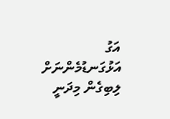އަގު އަޅުގަނޑުމެންނަށް ލިބިގެން މިދަނީ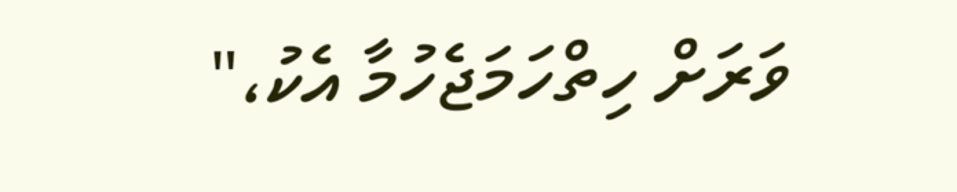ވަރަށް ހިތްހަމަޖެހުމާ އެކު،"